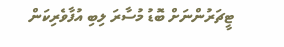ޓީޗަރުންނަށް ބޮޑު މުސާރަ ލިބި އުފާވެރިކަން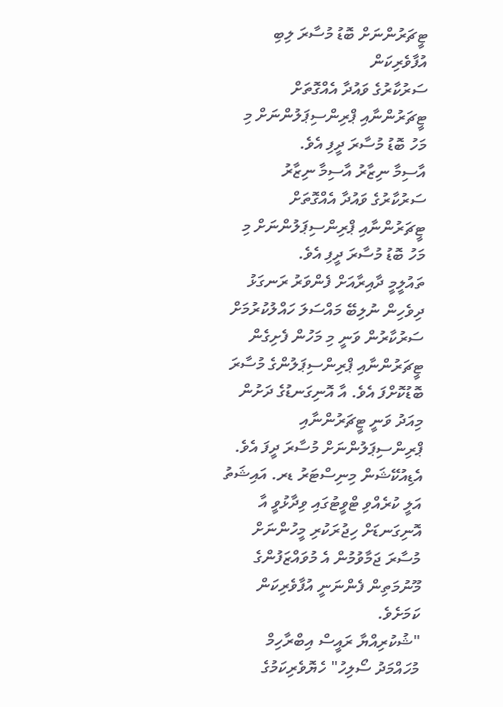ޓީޗަރުންނަށް ބޮޑު މުސާރަ ލިބި އުފާވެރިކަން
ސަރުކާރުގެ ވައުދާ އެއްގޮތަށް ޓީޗަރުންނާއި ޕްރިންސިޕަލުންނަށް މި މަހު ބޮޑު މުސާރަ ދީފި އެވެ.
އާސިމާ ނިޒާރު އާސިމާ ނިޒާރު
ސަރުކާރުގެ ވައުދާ އެއްގޮތަށް ޓީޗަރުންނާއި ޕްރިންސިޕަލުންނަށް މި މަހު ބޮޑު މުސާރަ ދީފި އެވެ.
ތައުލީމީ ދާއިރާއަށް ފެންވަރު ރަނގަޅު ދިވެހިން ނުލިބޭ މައްސަލަ ހައްލުކުރުމަށް ސަރުކާރުން ވަނީ މި މަހުން ފެށިގެން ޓީޗަރުންނާއި ޕްރިންސިޕަލުންގެ މުސާރަ ބޮޑުކޮށްފަ އެވެ. އާ އޮނިގަނޑުގެ ދަށުން މިއަދު ވަނީ ޓީޗަރުންނާއި ޕްރިންސިޕަލުންނަށް މުސާރަ ދީފަ އެވެ.
އެޑިއުކޭޝަން މިނިސްޓަރު ޑރ. އައިޝަތު އަލީ ކުރެއްވި ޓްވީޓުގައި ވިދާޅުވީ އާ އޮނިގަނޑަށް ހިޖުރަކުރި މީހުންނަށް މުސާރަ ޖަމާވުމުން އެ މުވައްޒަފުންގެ މޫނުމަތިން ފެންނަނީ އުފާވެރިކަން ކަމަށެވެ.
"ޝުކުރިއްޔާ ރައީސް އިބްރާހިމް މުހައްމަދު ސޯލިހު" ހެޔޮވެރިކަމުގެ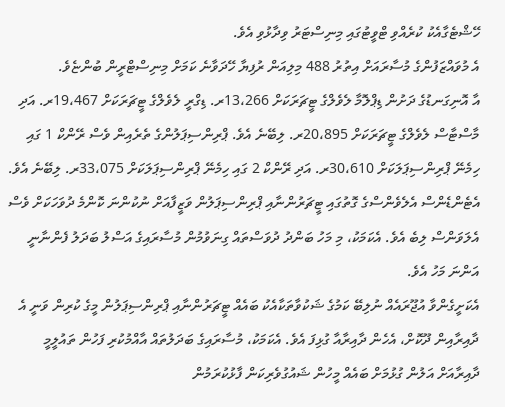ހޭޝްޓެގާއެކު ކުރެއްވި ޓްވީޓުގައި މިނިސްޓަރު ވިދާޅުވި އެވެ.
އެ މުވައްޒަފުންގެ މުސާރައަށް އިތުރު 488 މިލިއަން ރުފިޔާ ހޭދަވާނެ ކަމަށް މިނިސްޓްރީން ބުންޏެވެ.
އާ އޮނިގަނޑުގެ ދަށުން ޑިޕްލޮމާ ލެވެލްގެ ޓީޗަރަކަށް 13،266ރ. ޑިގްރީ ލެވެލްގެ ޓީޗަރަކަށް 19،467ރ. އަދި މާސްޓާސް ލެވެލްގެ ޓީޗަރަކަށް 20،895ރ. ލިބޭނެ އެވެ. ޕްރިންސިޕަލުންގެ ތެރެއިން ވެސް ރޭންކް 1 ގައި ހިމެނޭ ޕްރިންސިޕަލަކަށް 30،610ރ. އަދި ރޭންކް 2 ގައި ހިމެނޭ ޕްރިންސިޕަލަކަށް 33،075ރ. ލިބޭނެ އެވެ.
އެޓެންޑެންސް އެލެވެންސްގެ ގޮތުގައި ޓީޗަރުންނާއި ޕްރިންސިޕަލުން ވަޒީފާއަށް ނުކުންނަ ކޮންމެ ދުވަހަކަށް ވެސް އެލަވަންސް ލިބެ އެވެ. އެކަމަކު، މި މަހު ބަންދު ދުވަސްތައް ގިނަވުމުން މުސާރައިގެ އަސްލު ބަދަލު ފެންނާނީ އަންނަ މަހު އެވެ.
އެކަށީގެންވާ އުޖޫރައެއް ނުލިބޭ ކަމުގެ ޝަކުވާތަކާއެކު ބައެއް ޓީޗަރުންނާއި ޕްރިންސިޕަލުން މީގެ ކުރިން ވަނީ އެ ދާއިރާއިން ދޫކޮށް، އެހެން ދާއިރާއާ ގުޅިފަ އެވެ. އެކަމަކު، މުސާރައިގެ ބަދަލުތައް އާއްމުކުރި ފަހުން ތައުލީމީ ދާއިރާއަށް އަލުން ގުޅުމަށް ބައެއް މީހުން ޝައުގުވެރިކަން ފާޅުކުރަމުން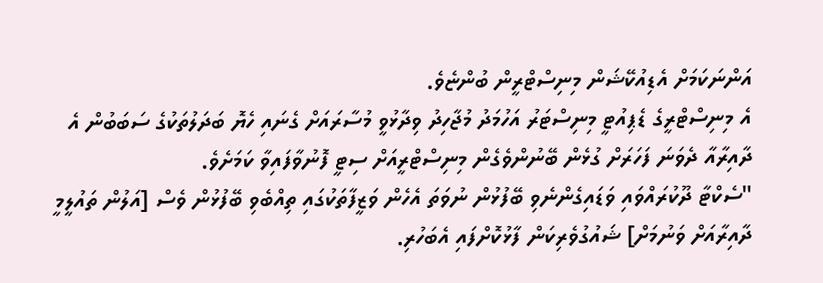އަންނަކަމަށް އެޑިއުކޭޝަން މިނިސްޓްރީން ބުންޏެވެ.
އެ މިނިސްޓްރީގެ ޑެޕިއުޓީ މިނިސްޓަރު އަހުމަދު މުޖާހިދު ވިދާޅުވީ މުސާރައަށް ގެނައި ހެޔޮ ބަދަލުތަކުގެ ސަބަބުން އެ ދާއިރާއާ ދެވަނަ ފަހަރަށް ގުޅެން ބޭނުންވެގެން މިނިސްޓްރީއަށް ސިޓީ ފޮނުވާފައިވާ ކަމަށެވެ.
"ސެކްޓާ ދޫކުރައްވައި ވަޑައިގެންނެވި ބޭފުޅުން ނުވަތަ އެހެން ވަޒީފާތަކުގައި ތިއްބެވި ބޭފުޅުން ވެސް [އަލުން ތައުލީމީ ދާއިރާއަށް ވަނުމަށް] ޝައުގުވެރިކަން ފާޅުކޮށްފައި އެބަހުރި.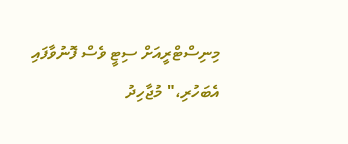މިނިސްޓްރީއަށް ސިޓީ ވެސް ފޮނުވާފައި އެބަހުރި،" މުޖާހިދު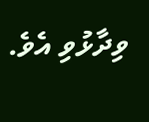ވިދާޅުވި އެވެ.